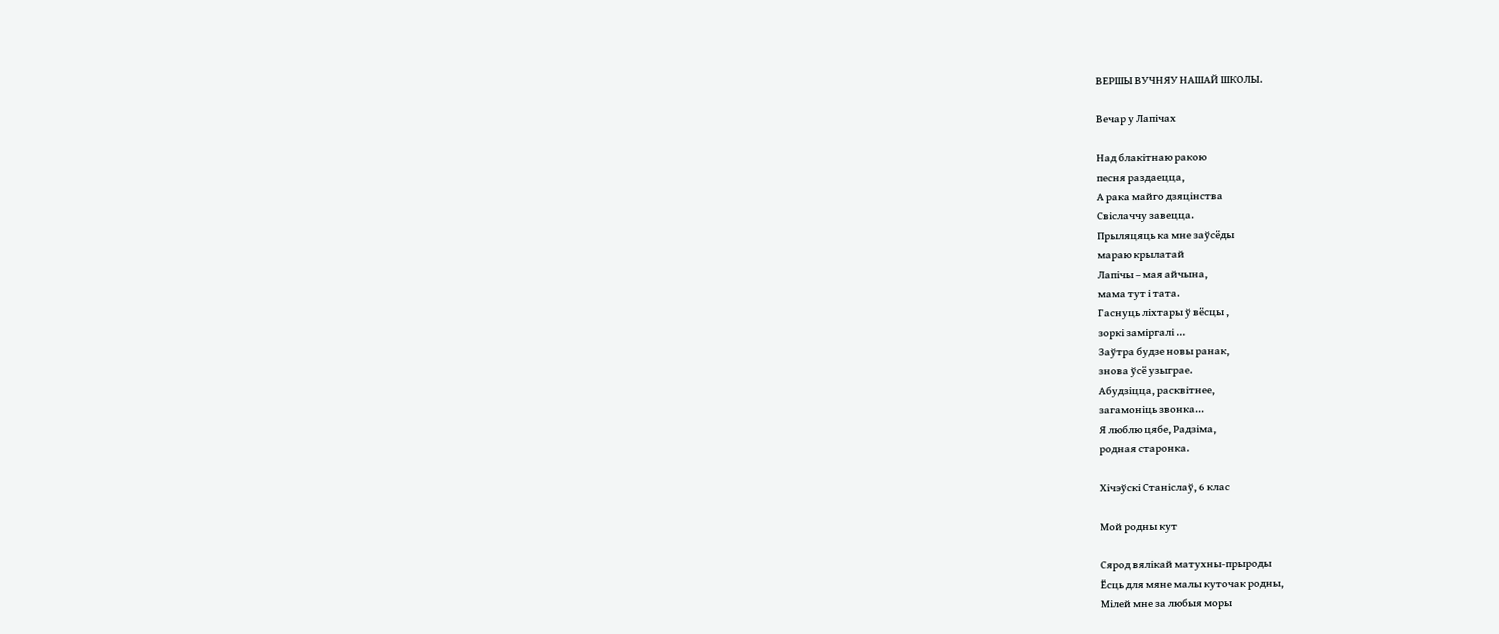ВЕРШЫ ВУЧНЯУ НАШАЙ ШКОЛЫ.

Вечар у Лапічах

Над блакітнаю ракою
песня раздаецца,
А рака майго дзяцінства
Свіслаччу завецца.
Прыляцяць ка мне заўсёды
мараю крылатай
Лапічы – мая айчына,
мама тут і тата.
Гаснуць ліхтары ў вёсцы ,
зоркі заміргалі …
Заўтра будзе новы ранак,
знова ўсё узыграе.
Абудзіцца, расквітнее,
загамоніць звонка…
Я люблю цябе, Радзіма,
родная старонка.

Хічэўскі Станіслаў, 6 клас

Мой родны кут

Cярод вялiкай матухны-прыроды
Ёсць для мяне малы куточак родны,
Мiлей мне за любыя моры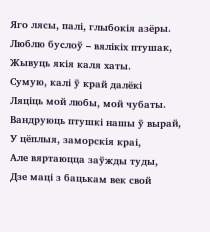Яго лясы, палi, глыбокія азёры.
Люблю буслоў – вялікіх птушак,
Жывуць якія каля хаты.
Сумую, калі ў край далёкі
Ляціць мой любы, мой чубаты.
Вандруюць птушкі нашы ў вырай,
У цёплыя, заморскія краі,
Але вяртаюцца заўжды туды,
Дзе маці з бацькам век свой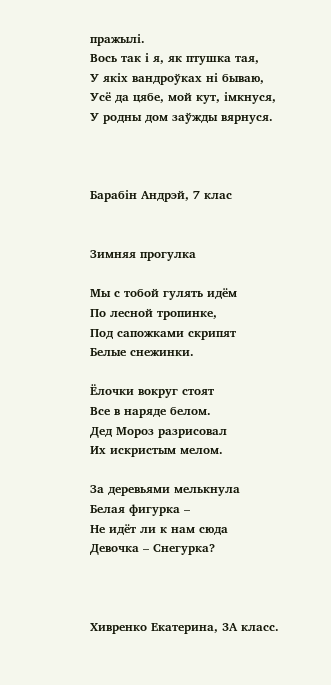пражылі.
Вось так і я, як птушка тая,
У якіх вандроўках ні бываю,
Усё да цябе, мой кут, імкнуся,
У родны дом заўжды вярнуся.



Барабін Андрэй, 7 клас


Зимняя прогулка

Мы с тобой гулять идём
По лесной тропинке,
Под сапожками скрипят
Белые снежинки.

Ёлочки вокруг стоят
Все в наряде белом.
Дед Мороз разрисовал
Их искристым мелом.

За деревьями мелькнула
Белая фигурка –
Не идёт ли к нам сюда
Девочка – Снегурка?



Хивренко Екатерина, 3А класс.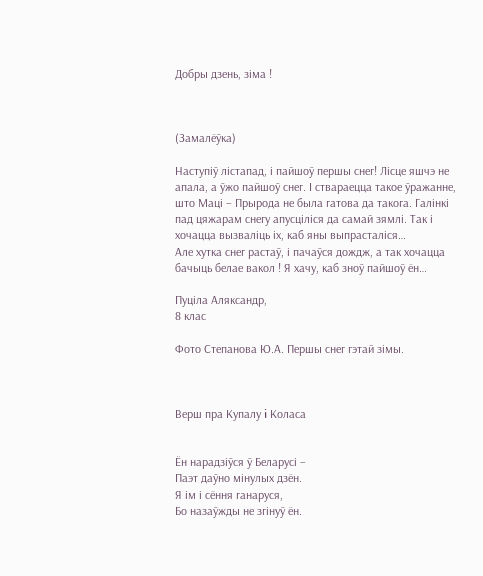Добры дзень, зіма !



(Замалёўка)

Наступіў лістапад, і пайшоў першы снег! Лісце яшчэ не апала, а ўжо пайшоў снег. І ствараецца такое ўражанне, што Маці – Прырода не была гатова да такога. Галінкі пад цяжарам снегу апусціліся да самай зямлі. Так і хочацца вызваліць іх, каб яны выпрасталіся…
Але хутка снег растаў, і пачаўся дождж, а так хочацца бачыць белае вакол ! Я хачу, каб зноў пайшоў ён…

Пуціла Аляксандр,
8 клас

Фото Степанова Ю.А. Першы снег гэтай зiмы.



Верш пра Купалу i Коласа


Ён нарадзіўся ў Беларусі –
Паэт даўно мінулых дзён.
Я ім і сёння ганаруся,
Бо назаўжды не згінуў ён.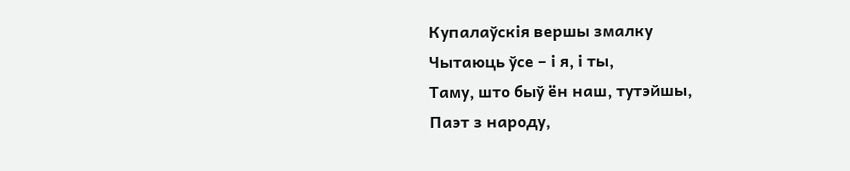Купалаўскія вершы змалку
Чытаюць ўсе – і я, і ты,
Таму, што быў ён наш, тутэйшы,
Паэт з народу,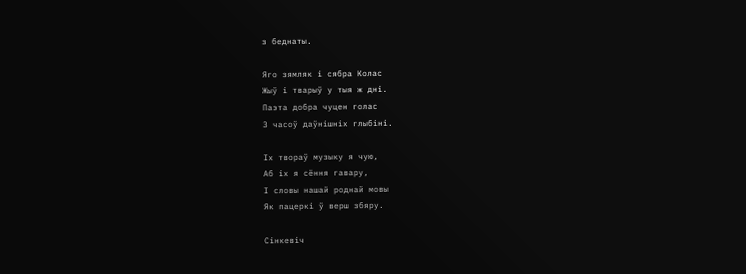з беднаты.

Яго зямляк і сябра Колас
Жыў і тварыў у тыя ж дні.
Паэта добра чуцен голас
З часоў даўнішніх глыбіні.

Іх твораў музыку я чую,
Аб іх я сёння гавару,
І словы нашай роднай мовы
Як пацеркі ў верш збяру.

Сінкевіч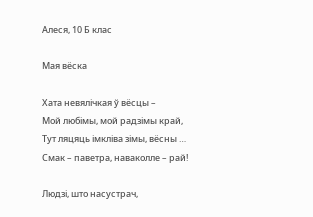Алеся, 10 Б клас

Мая вёска

Хата невялічкая ў вёсцы –
Мой любімы, мой радзімы край,
Тут ляцяць імкліва зімы, вёсны …
Смак – паветра, наваколле – рай!

Людзі, што насустрач,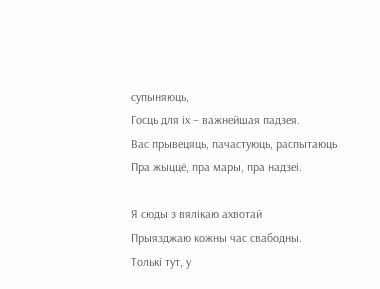супыняюць,
Госць для іх – важнейшая падзея.
Вас прывецяць, пачастуюць, распытаюць
Пра жыццё, пра мары, пра надзеі.

Я сюды з вялікаю ахвотай
Прыязджаю кожны час свабодны.
Толькі тут, у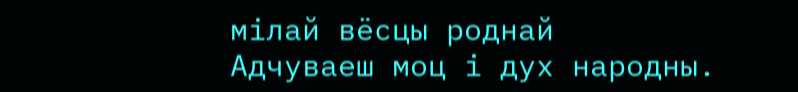мілай вёсцы роднай
Адчуваеш моц і дух народны.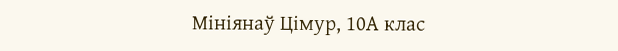Мініянаў Цімур, 10А клас